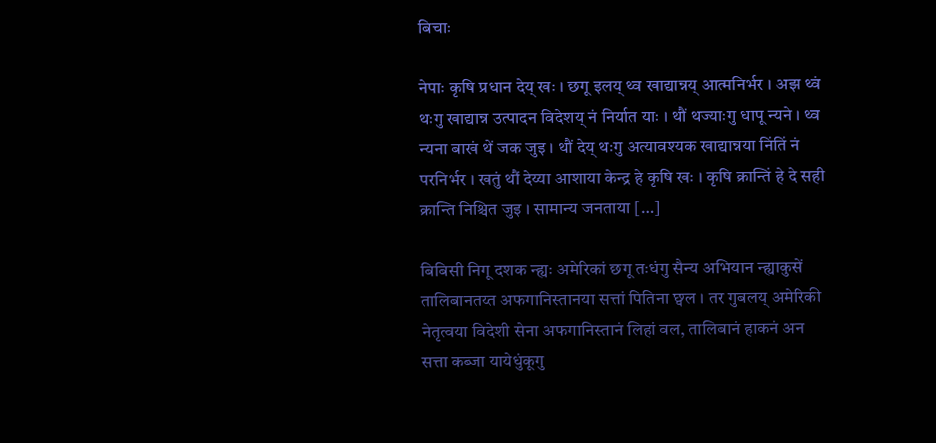बिचाः

नेपाः कृषि प्रधान देय् खः । छगू इलय् थ्व खाद्यान्नय् आत्मनिर्भर । अझ थ्वं थःगु खाद्यान्न उत्पादन विदेशय् नं निर्यात याः । थौं थज्याःगु धापू न्यने । थ्व न्यना बाखं थें जक जुइ । थौं देय् थःगु अत्यावश्यक खाद्यान्नया निंतिं नं परनिर्भर । खतुं थौं देय्या आशाया केन्द्र हे कृषि खः । कृषि क्रान्तिं हे दे सही क्रान्ति निश्चित जुइ । सामान्य जनताया […]

बिबिसी निगू दशक न्ह्यः अमेरिकां छगू तःधंगु सैन्य अभियान न्ह्याकुसें तालिबानतय्त अफगानिस्तानया सत्तां पितिना छ्वल । तर गुबलय् अमेरिकी नेतृत्वया विदेशी सेना अफगानिस्तानं लिहां वल, तालिबानं हाकनं अन सत्ता कब्जा यायेधुंकूगु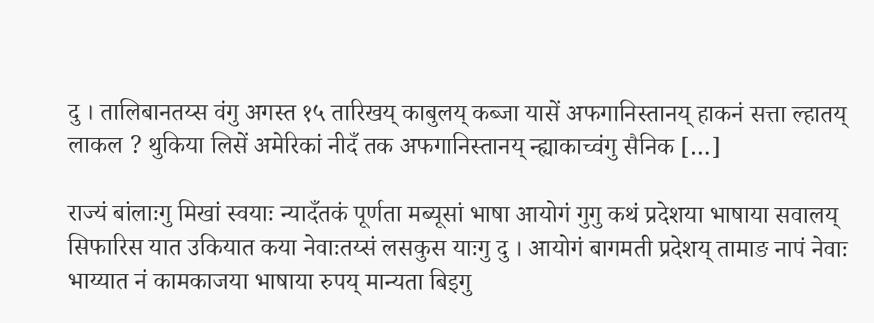दु । तालिबानतय्स वंगु अगस्त १५ तारिखय् काबुलय् कब्जा यासें अफगानिस्तानय् हाकनं सत्ता ल्हातय् लाकल ? थुकिया लिसें अमेरिकां नीदँ तक अफगानिस्तानय् न्ह्याकाच्वंगु सैनिक […]

राज्यं बांलाःगु मिखां स्वयाः न्यादँतकं पूर्णता मब्यूसां भाषा आयोगं गुगु कथं प्रदेशया भाषाया सवालय् सिफारिस यात उकियात कया नेवाःतय्सं लसकुस याःगु दु । आयोगं बागमती प्रदेशय् तामाङ नापं नेवाः भाय्यात नं कामकाजया भाषाया रुपय् मान्यता बिइगु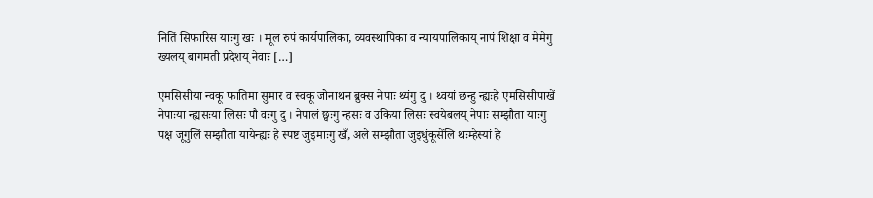नितिं सिफारिस याःगु खः । मूल रुपं कार्यपालिका, व्यवस्थापिका व न्यायपालिकाय् नापं शिक्षा व मेमेगु ख्यलय् बागमती प्रदेशय् नेवाः […]

एमसिसीया न्वकू फातिमा सुमार व स्वकू जोनाथन ब्रुक्स नेपाः थ्यंगु दु । थ्वयां छन्हु न्ह्यःहे एमसिसीपाखें नेपाःया न्ह्यसःया लिसः पौ वःगु दु । नेपालं छ्वःगु न्हसः व उकिया लिसः स्वयेबलय् नेपाः सम्झौता याःगु पक्ष जूगुलिं सम्झौता यायेन्ह्यः हे स्पष्ट जुइमाःगु खँ, अले सम्झौता जुइधुंकूसेंलि थःम्हेस्यां हे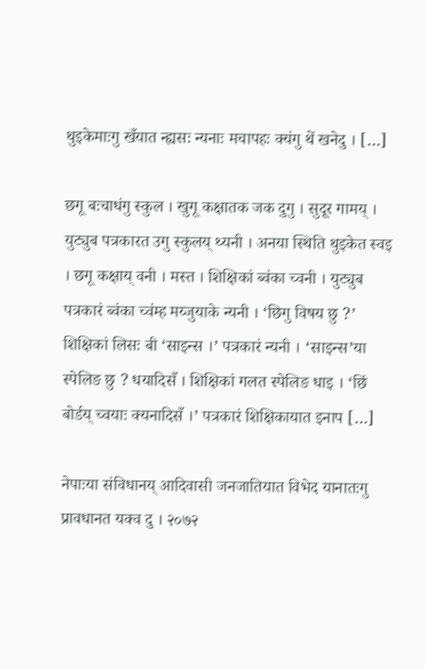थुइकेमाःगु खँयात न्ह्यसः न्यनाः मचापहः क्यंगु थें खनेदु । […]

छगू बःचाधंगु स्कुल । खुगू कक्षातक जक दुगु । सुदूर गामय् । युट्युब पत्रकारत उगु स्कुलय् थ्यनी । अनया स्थिति थुइकेत स्वइ । छगू कक्षाय् वनी । मस्त । शिक्षिकां ब्वंका च्वनी । युट्युब पत्रकारं ब्वंका च्वंम्ह मय्जुयाके न्यनी । ‘छिगु विषय छु ?’ शिक्षिकां लिसः बी ‘साइन्स ।’ पत्रकारं न्यनी । ‘साइन्स’या स्पेलिङ छु ? धयादिसँ । शिक्षिकां गलत स्पेलिङ धाइ । ‘छिं बोर्डय् च्वयाः क्यनादिसँ ।’ पत्रकारं शिक्षिकायात इनाप […]

नेपाःया संविधानय् आदिवासी जनजातियात विभेद यानातःगु प्रावधानत यक्व दु । २०७२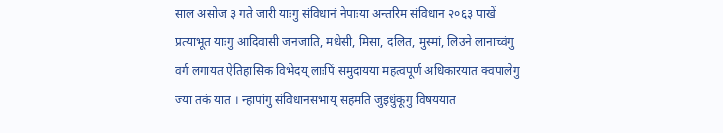साल असोज ३ गते जारी याःगु संविधानं नेपाःया अन्तरिम संविधान २०६३ पाखें प्रत्याभूत याःगु आदिवासी जनजाति, मधेसी, मिसा, दलित, मुस्मां, लिउने लानाच्वंगु वर्ग लगायत ऐतिहासिक विभेदय् लाःपिं समुदायया महत्वपूर्ण अधिकारयात क्वपालेगु ज्या तकं यात । न्हापांगु संविधानसभाय् सहमति जुइधुंकूगु विषययात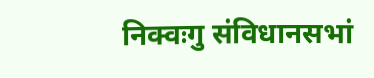निक्वःगु संविधानसभां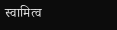स्वामित्व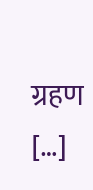ग्रहण […]